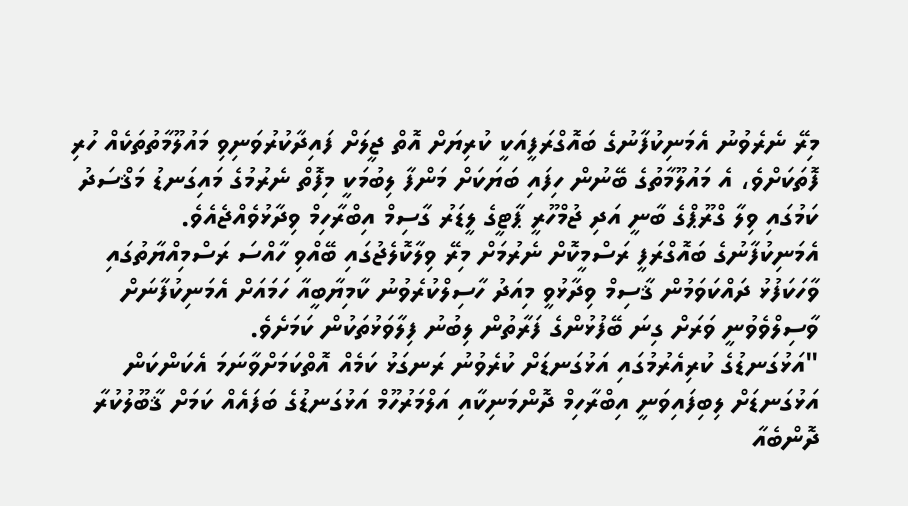މިރޭ ނެރެވުނު އެމަނިކުފާނުގެ ބައޮގްރަފީއަކީ ކުރިޔަށް އޮތް ޖީލަށް ފައިދާކުރުވަނިވި މައުލޫމާތުތަކެއް ހުރި ފޮތަކަށްވެ، އެ މައުލޫމާތުގެ ބޭނުން ހިފައި ބަޔަކަށް މަންފާ ލިބުމަކީ މިފޮތް ނެރުމުގެ މައިގަނޑު މަޤްސަދު ކަމުގައި ވިލާ ގްރޫޕްގެ ބާނީ އަދި ޖުމްހޫރީ ޕާޓީގެ ލީޑަރު ގާސިމް އިބްރާހިމް ވިދާޅުވެއްޖެއެވެ.
އެމަނިކުފާނުގެ ބައޮގްރަފީ ރަސްމީކޮށް ނެރުމަށް މިރޭ ވިލާކޮލެޖުގައި ބޭއްވި ހާއްސަ ރަސްމިއްޔާތުގައި ވާހަކަފުޅު ދައްކަވަމުން ޤާސިމް ވިދާޅުވީ މިއަދު ހާސިލްކުރެވުނު ކާމިޔާބީއާ ހަމައަށް އެމަނިކުފާނަށް ވާސިލްވެވުނީ ވަރަށް ގިނަ ބޭފުޅުންގެ ފަރާތުން ލިބުނު ފިލާވަޅުތަކުން ކަމަށެވެ.
"އަޅުގަނޑުގެ ކުރިއެރުމުގައި އަޅުގަނޑަށް ކުރެވުނު ރަނގަޅު ކަމެއް އޮތްކަމަށްވާނަމަ އެކަންކަން އަޅުގަނޑަށް ލިބިފައިވަނީ އިބްރާހިމް ދޮންމަނިކާއި އަލްމަރުހޫމް އަޅުގަނޑުގެ ބަފައެއް ކަމަށް ޤާބޫލުކުރާ ދޮންބެއާ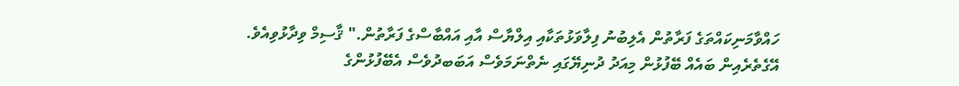ހައްވާމަނިކައްތަގެ ފަރާތުން އެލިބުނު ފިލާވަޅުތަކާއި އިލްޔާސް އާއި އައްބާސްގެ ފަރާތުން." ޤާސިމް ވިދާޅުވިއެވެ.
އޭގެތެރެއިން ބައެއް ބޭފުޅުން މިއަދު ދުނިޔޭގައި ނެތްނަމަވެސް އަބަބދުވެސް އެބޭފުޅުންގެ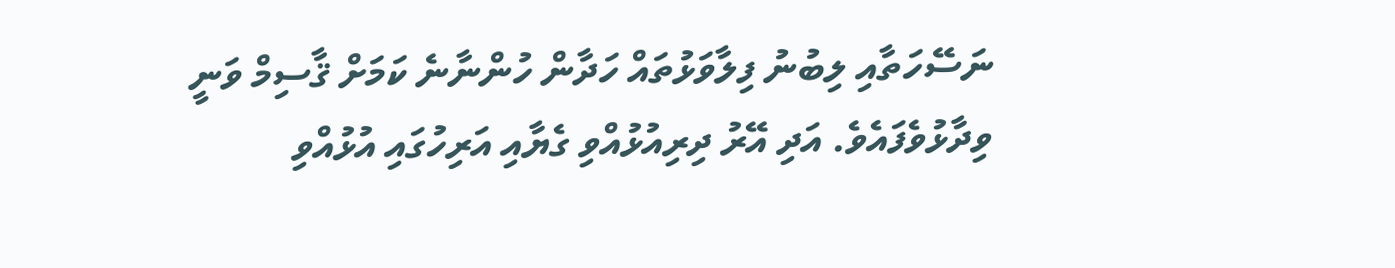ނަސޭހަތާއި ލިބުނު ފިލާވަޅުތައް ހަދާން ހުންނާނެ ކަމަށް ޤާސިމް ވަނީ ވިދާޅުވެފައެވެ. އަދި އޭރު ދިރިއުޅުއްވި ގެޔާއި އަރިހުގައި އުޅުއްވި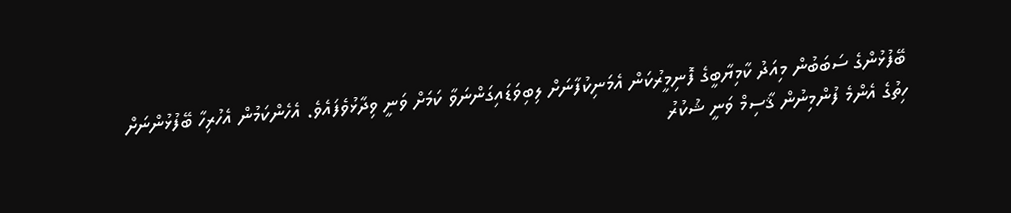ބޭފުޅުންގެ ސަބަބުން މިއަދު ކާމިޔާބީގެ ފޮނިމީރުކަން އެމަނިކުފާނަށް ލިބިވަޑައިގަންނަވާ ކަމަށް ވަނީ ވިދާޅުވެފައެވެ. އެހެންކަމުން އެހުރިހާ ބޭފުޅުންނަށް ހިތުގެ އެންމެ ފުންމިނުން ޤާސިމް ވަނީ ޝުކުރު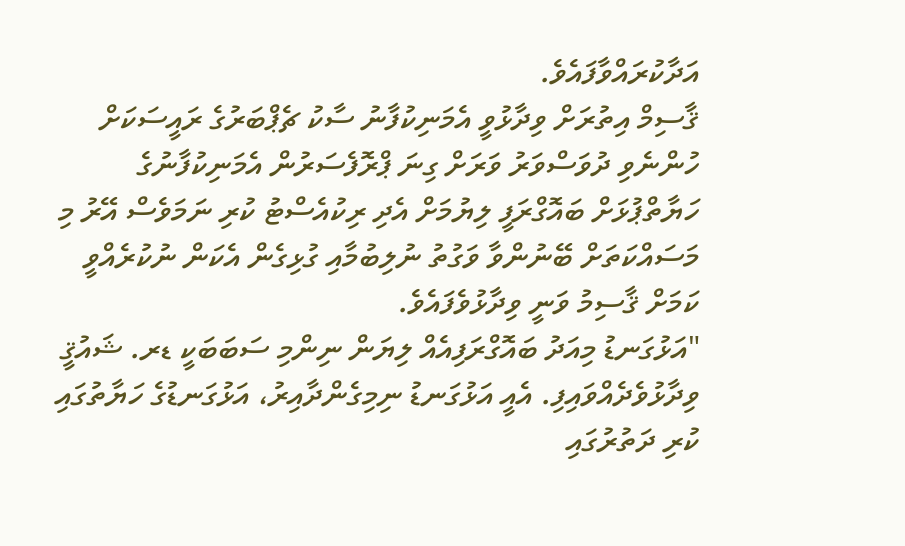އަދާކުރައްވާފައެވެ.
ޤާސިމް އިތުރަށް ވިދާޅުވީ އެމަނިކުފާނު ސާކު ޗެޕްބަރުގެ ރައީސަކަށް ހުންނެވި ދުވަސްވަރު ވަރަށް ގިނަ ޕްރޮފެސަރުން އެމަނިކުފާނުގެ ހަޔާތްޕުޅަށް ބައޮގްރަފީ ލިޔުމަށް އެދި ރިކުއެސްޓު ކުރި ނަމަވެސް އޭރު މި މަސައްކަތަށް ބޭނުންވާ ވަގުތު ނުލިބުމާއި ގުޅިގެން އެކަން ނުކުރެއްވީ ކަމަށް ޤާސިމު ވަނީ ވިދާޅުވެފައެވެ.
"އަޅުގަނޑު މިއަދު ބައޮގްރަފިއެއް ލިޔަން ނިންމި ސަބަބަކީ ޑރ. ޝައުޤީ ވިދާޅުވެދެއްވައިފި. އެއީ އަޅުގަނޑު ނިމިގެންދާއިރު، އަޅުގަނޑުގެ ހަޔާތުގައި ކުރި ދަތުރުގައި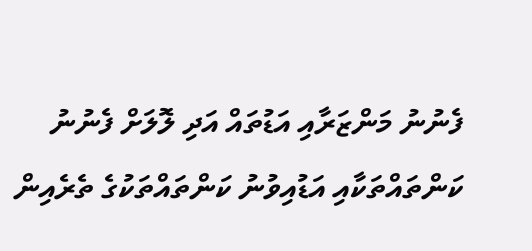ފެނުނު މަންޒަރާއި އަޑުތައް އަދި ލޮލަށް ފެނުނު ކަންތައްތަކާއި އަޑުއިވުނު ކަންތައްތަކުގެ ތެރެއިން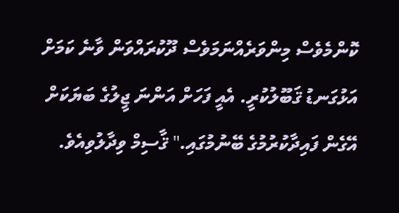ކޮންމެވެސް މިންވަރެއްނަމަވެސް ދޫކުރައްވަން ވާނެ ކަމަށް އަޅުގަނޑު ޤަބޫލުކުރީ. އެއީ ފަހަށް އަންނަ ޖީލުގެ ބަޔަކަށް އޭގެން ފައިދާކުރުމުގެ ބޭނުމުގައި." ޤާސިމް ވިދާލުވިއެވެ.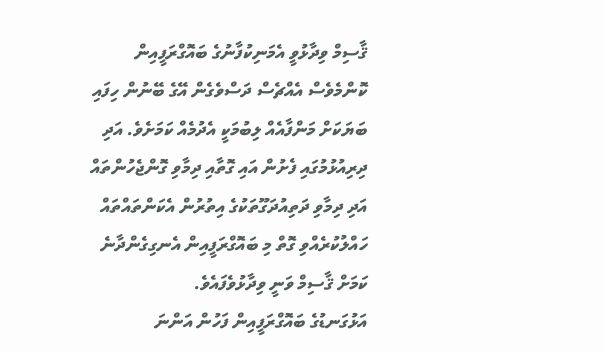ޤާސިމް ވިދާޅުވީ އެމަނިކުފާނުގެ ބައޮގްރަފީއިން ކޮންމެވެސް އެއްޗެސް ދަސްވެގެން އޭގެ ބޭނުން ހިފައި ބަޔަކަށް މަންފާއެއް ލިބުމަކީ އެދުމެއް ކަމަށެވެ. އަދި ދިރިއުޅުމުގައި ފެށުން އައި ގޮތާއި ދިމާވި ގޮންޖެހުންތައް އަދި ދިމާވި ދަތިއުދަގޫތަކުގެ އިތުރުން އެކަންތައްތައް ހައްލުކުރެއްވި ގޮތް މި ބައޮގްރަފީއިން އެނގިގެންދާނެ ކަމަށް ޤާސިމް ވަނީ ވިދާޅުވެފައެވެ.
އަޅުގަނޑުގެ ބައޮގްރަފީއިން ފަހުން އަންނަ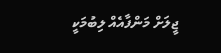ޖީލަށް މަންފާއެއް ލިބުމަކީ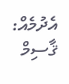އެދުމެއް: ޤާސިމް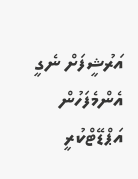އަރުޝީފަށް ނެގީ
އެންމެފަހުން އަޕްޑޭޓްކުރީ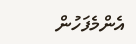އެންމެފަހުން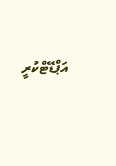އަޕްޑޭޓްކުރީ